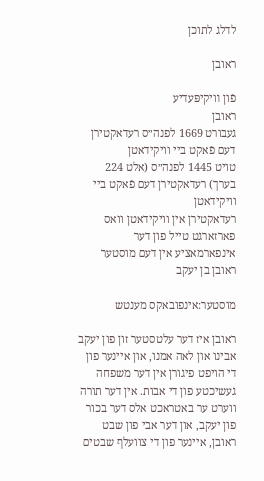לדלג לתוכן

ראובן

פֿון װיקיפּעדיע
ראובן
געבורט 1669 לפנה״ס רעדאקטירן דעם פֿאקט ביי וויקידאטן
טויט 1445 לפנה״ס (אלט 224 בערך) רעדאקטירן דעם פֿאקט ביי וויקידאטן
רעדאקטירן אין וויקידאטן וואס פארזארגט טייל פון דער אינפארמאציע אין דעם מוסטער
ראובן בן יעקב

מוסטער:אינפובאקס מענטש

ראובן איז דער עלטסטער זון פון יעקב אבינו און לאה אמנו, און איינער פון די הויפט פיגורן אין דער משפחה געשיכטע פון די אבות. אין דער תורה ווערט ער באטראכט אלס דער בכור פון יעקב, און דער אבי פון שבט ראובן, איינער פון די צוועלף שבטים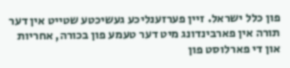פון כלל ישראל. זיין פערזענליכע געשיכטע שטייט אין דער תורה אין פארבינדונג מיט דער טעמע פון בכורה, אחריות און די פארלוסט פון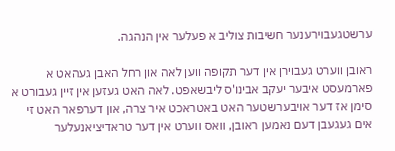ערשטגעבוירענער חשיבות צוליב א פעלער אין הנהגה.

ראובן ווערט געבוירן אין דער תקופה ווען לאה און רחל האבן געהאט א פארמעסט איבער יעקב אבינו'ס ליבשאפט. לאה האט געזען אין זיין געבורט א סימן אז דער אויבערשטער האט באטראכט איר צרה, און דערפאר האט זי אים געגעבן דעם נאמען ראובן, וואס ווערט אין דער טראדיציאנעלער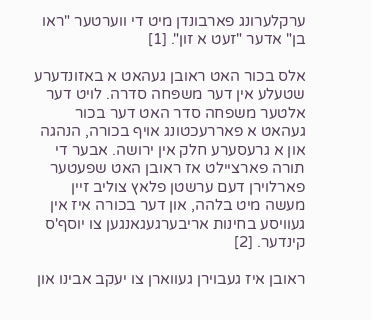ערקלערונג פארבונדן מיט די ווערטער "ראו בן" אדער "זעט א זון". [1]

אלס בכור האט ראובן געהאט א באזונדערע שטעלע אין דער משפּחה סדרה. לויט דער אלטער משפחה סדר האט דער בכור געהאט א פאררעכטונג אויף בכורה, הנהגה און א גרעסערע חלק אין ירושה. אבער די תורה פארציילט אז ראובן האט שפעטער פארלוירן דעם ערשטן פלאץ צוליב זיין מעשה מיט בלהה, און דער בכורה איז אין געוויסע בחינות אריבערגעגאנגען צו יוסף'ס קינדער. [2]

ראובן איז געבוירן געווארן צו יעקב אבינו און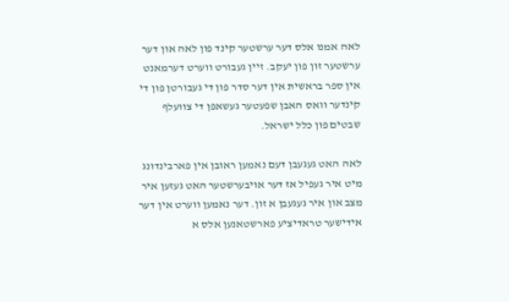לאה אמנו אלס דער ערשטער קינד פון לאה און דער ערשטער זון פון יעקב. זיין געבורט ווערט דערמאנט אין ספר בראשית אין דער סדר פון די געבורטן פון די קינדער וואס האבן שפעטער געשאפן די צוועלף שבטים פון כלל ישראל.

לאה האט געגעבן דעם נאמען ראובן אין פארבינדונג מיט איר געפיל אז דער אויבערשטער האט געזען איר מצב און איר געגעבן א זון. דער נאמען ווערט אין דער אידישער טראדיציע פארשטאנען אלס א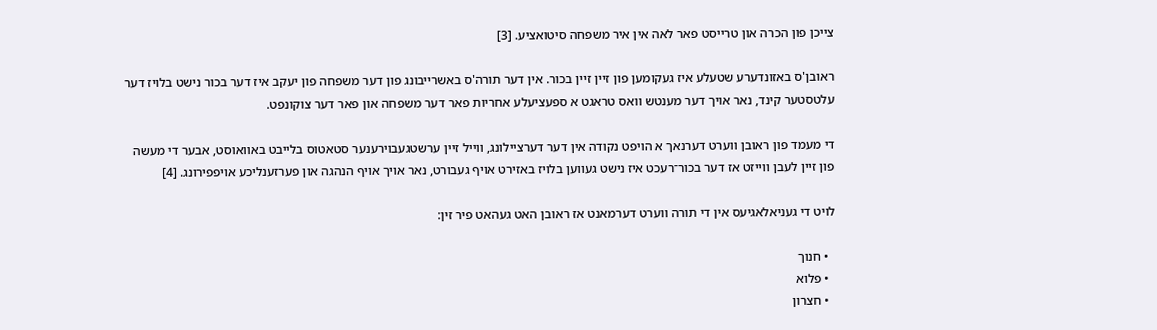צייכן פון הכרה און טרייסט פאר לאה אין איר משפחה סיטואציע. [3]

ראובן'ס באזונדערע שטעלע איז געקומען פון זיין זיין בכור. אין דער תורה'ס באשרייבונג פון דער משפחה פון יעקב איז דער בכור נישט בלויז דער עלטסטער קינד, נאר אויך דער מענטש וואס טראגט א ספעציעלע אחריות פאר דער משפחה און פאר דער צוקונפט.

די מעמד פון ראובן ווערט דערנאך א הויפט נקודה אין דער דערציילונג, ווייל זיין ערשטגעבוירענער סטאטוס בלייבט באוואוסט, אבער די מעשה פון זיין לעבן ווייזט אז דער בכור־רעכט איז נישט געווען בלויז באזירט אויף געבורט, נאר אויך אויף הנהגה און פערזענליכע אויפפירונג. [4]

לויט די געניאלאגיעס אין די תורה ווערט דערמאנט אז ראובן האט געהאט פיר זין:

  • חנוך
  • פלוא
  • חצרון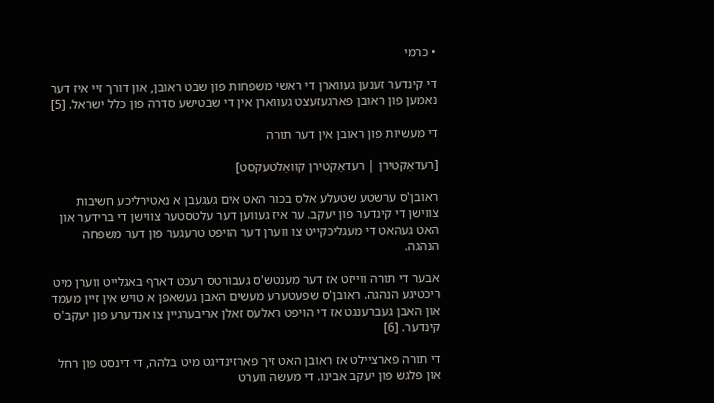• כרמי

די קינדער זענען געווארן די ראשי משפחות פון שבט ראובן, און דורך זיי איז דער נאמען פון ראובן פארגעזעצט געווארן אין די שבטישע סדרה פון כלל ישראל. [5]

די מעשיות פון ראובן אין דער תורה

[רעדאַקטירן | רעדאַקטירן קוואַלטעקסט]

ראובן'ס ערשטע שטעלע אלס בכור האט אים געגעבן א נאטירליכע חשיבות צווישן די קינדער פון יעקב. ער איז געווען דער עלטסטער צווישן די ברידער און האט געהאט די מעגליכקייט צו ווערן דער הויפט טרעגער פון דער משפחה הנהגה.

אבער די תורה ווייזט אז דער מענטש'ס געבורטס רעכט דארף באגלייט ווערן מיט ריכטיגע הנהגה. ראובן'ס שפעטערע מעשים האבן געשאפן א טויש אין זיין מעמד און האבן געברענגט אז די הויפט ראלעס זאלן אריבערגיין צו אנדערע פון יעקב'ס קינדער. [6]

די תורה פארציילט אז ראובן האט זיך פארזינדיגט מיט בלהה, די דינסט פון רחל און פלגש פון יעקב אבינו. די מעשה ווערט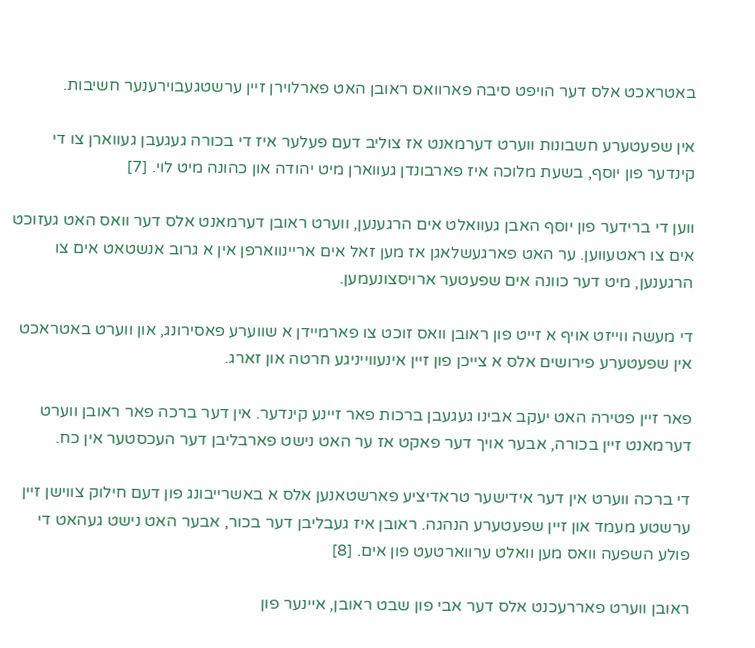באטראכט אלס דער הויפט סיבה פארוואס ראובן האט פארלוירן זיין ערשטגעבוירענער חשיבות.

אין שפעטערע חשבונות ווערט דערמאנט אז צוליב דעם פעלער איז די בכורה געגעבן געווארן צו די קינדער פון יוסף, בשעת מלוכה איז פארבונדן געווארן מיט יהודה און כהונה מיט לוי. [7]

ווען די ברידער פון יוסף האבן געוואלט אים הרגענען, ווערט ראובן דערמאנט אלס דער וואס האט געזוכט אים צו ראטעווען. ער האט פארגעשלאגן אז מען זאל אים אריינווארפן אין א גרוב אנשטאט אים צו הרגענען, מיט דער כוונה אים שפעטער ארויסצונעמען.

די מעשה ווייזט אויף א זייט פון ראובן וואס זוכט צו פארמיידן א שווערע פאסירונג, און ווערט באטראכט אין שפעטערע פירושים אלס א צייכן פון זיין אינעווייניגע חרטה און זארג.

פאר זיין פטירה האט יעקב אבינו געגעבן ברכות פאר זיינע קינדער. אין דער ברכה פאר ראובן ווערט דערמאנט זיין בכורה, אבער אויך דער פאקט אז ער האט נישט פארבליבן דער העכסטער אין כח.

די ברכה ווערט אין דער אידישער טראדיציע פארשטאנען אלס א באשרייבונג פון דעם חילוק צווישן זיין ערשטע מעמד און זיין שפעטערע הנהגה. ראובן איז געבליבן דער בכור, אבער האט נישט געהאט די פולע השפעה וואס מען וואלט ערווארטעט פון אים. [8]

ראובן ווערט פאררעכנט אלס דער אבי פון שבט ראובן, איינער פון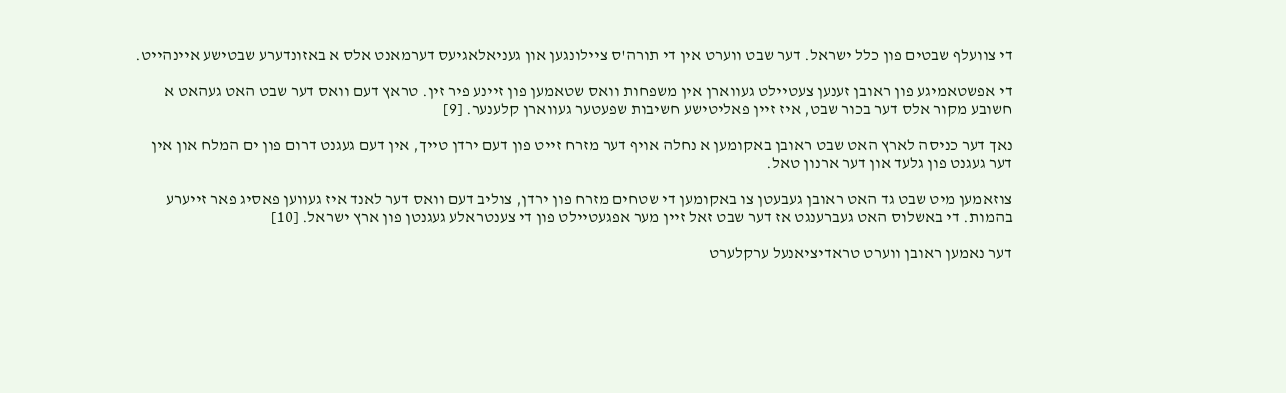די צוועלף שבטים פון כלל ישראל. דער שבט ווערט אין די תורה'ס ציילונגען און געניאלאגיעס דערמאנט אלס א באזונדערע שבטישע איינהייט.

די אפשטאמיגע פון ראובן זענען צעטיילט געווארן אין משפחות וואס שטאמען פון זיינע פיר זין. טראץ דעם וואס דער שבט האט געהאט א חשובע מקור אלס דער בכור שבט, איז זיין פאליטישע חשיבות שפעטער געווארן קלענער. [9]

נאך דער כניסה לארץ האט שבט ראובן באקומען א נחלה אויף דער מזרח זייט פון דעם ירדן טייך, אין דעם געגנט דרום פון ים המלח און אין דער געגנט פון גלעד און דער ארנון טאל.

צוזאמען מיט שבט גד האט ראובן געבעטן צו באקומען די שטחים מזרח פון ירדן, צוליב דעם וואס דער לאנד איז געווען פאסיג פאר זייערע בהמות. די באשלוס האט געברענגט אז דער שבט זאל זיין מער אפגעטיילט פון די צענטראלע געגנטן פון ארץ ישראל. [10]

דער נאמען ראובן ווערט טראדיציאנעל ערקלערט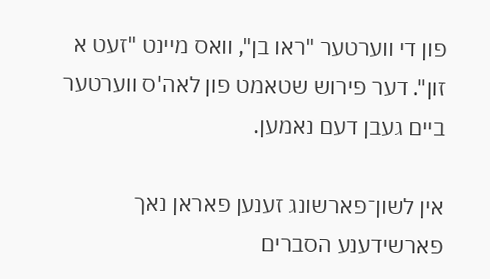פון די ווערטער "ראו בן", וואס מיינט "זעט א זון". דער פירוש שטאמט פון לאה'ס ווערטער ביים געבן דעם נאמען.

אין לשון־פארשונג זענען פאראן נאך פארשידענע הסברים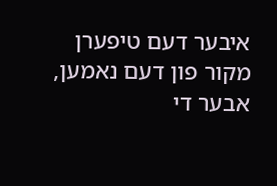איבער דעם טיפערן מקור פון דעם נאמען, אבער די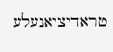טראדיציאנעלע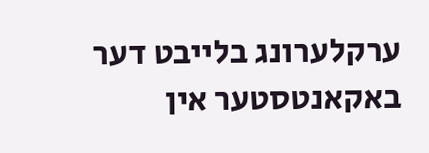ערקלערונג בלייבט דער באקאנטסטער אין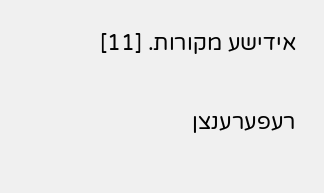אידישע מקורות. [11]

רעפערענצן